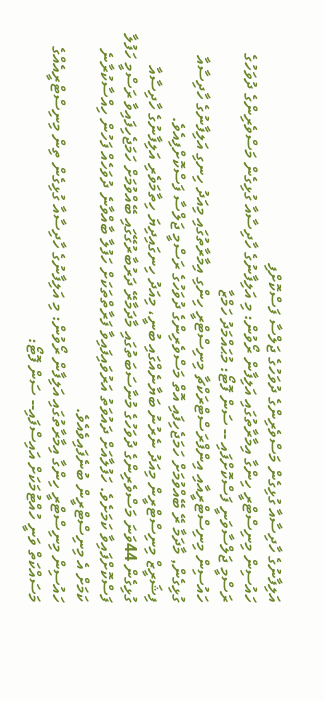އަލިފާނުގެ ހާދިސާއާ ގުޅިގެން މަސްވެރިންގެ ދުވަހުގެ ޖަލްސާ ފަސްކޮށްފި
ހައުސިން މިނިސްޓްރީ ހިންގާ އިމާރާތުގައި އަލިފާން ރޯވުން: މި އަލިފާނުގެ ހާދިސާއާ ގުޅިގެން މަސްވެރިންގެ ދުވަހުގެ ރަސްމީ ޖަލްސާވަނީ ފަސްކޮށްފައި -- ސަން ފޮޓޯ: މުޙައްމަދު ހަމްޒާ
ހައުސިން މިނިސްޓްރީއާއި އިންފްރަސްޓްރަކްޗާ މިނިސްޓްރީ ހިންގި އިމާރާތުގައި މިއަދު ހިނގި އަލިފާނުގެ ހާދިސާއާ ގުޅިގެން, މާދަމާ ރޭ ބޭއްވުމަށް ހަމަޖެހިފައި އޮތް މަސްވެރިންގެ ދުވަހުގެ ރަސްމީ ޖަލްސާ ފަސްކޮށްފިއެވެ.
ފިޝަރީޒް މިނިސްޓްރީން މިއަދު ނެރުނު ބަޔާނެއްގައި ބުނީ، މިއަދު ހިނގައިދިޔަ ހިތާމަވެރި އަލިފާނުގެ ހާދިސާއާ ގުޅިގެން 44ވަނަ މަސްވެރިންގެ ދުވަހުގެ މުނާސަބަތުގައި މާދަމާރޭ ދަރުބާރުގޭގައި ބޭއްވުމަށް ހަމަޖެހިފައިވާ ރަސްމީ ހަފުލާ ފަސްކޮށްފައިވާ ކަމަށެވެ. ހަފުލާއަށް ދައުވަތު އަރުވައިފައިވާ ފަރާތްތަކަށް ހަފުލާ ބާއްވާނެ ދުވަހެއް ފަހުން ހިއްސާކުރާނެ ކަމަށް އެ މިނިސްޓްރީން ބުނެފައިވެއެވެ.
ހައުސިން މިނިސްޓްރީ ހިންގާ އިމާރާތުގައި އަލިފާން ރޯވުން: މި އަލިފާނުގެ ހާދިސާއާ ގުޅިގެން ތިން މިނިސްޓްރީއެއްގެ މަސައްކަތް ވަނީ ހުއްޓުމަކަށް އައިސްފައި-- ސަން ފޮޓޯ: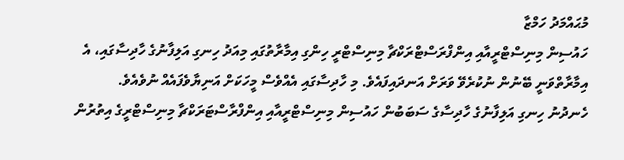މުޙައްމަދު ހަމްޒާ
ހައުސިން މިނިސްޓްރީއާއި އިންފްރަސްޓްރަކްޗާ މިނިސްޓްރީ ހިންގި އިމާރާތުގައި މިއަދު ހިނގި އަލިފާނުގެ ހާދިސާގައި، އެ އިމާރާތްވަނީ ބޭނުން ނުކުރެވޭ ވަރަށް އަނދައިފައެވެ. މި ހާދިސާގައި އެއްވެސް މީހަކަށް އަނިޔާވެފައެއް ނުވެއެވެ.
ހެނދުނު ހިނގި އަލިފާނުގެ ހާދިސާގެ ސަބަބުން ހައުސިން މިނިސްޓްރީއާއި އިންފްރާސްޓަރަކްޗާ މިނިސްޓްރީގެ އިތުރުން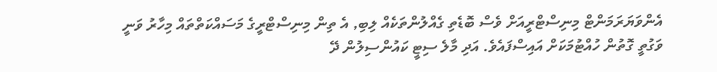އެންވަޔަރަމަންޓް މިނިސްޓްރީއަށް ވެސް ބޮޑެތި ގެއްލުންތަކެއް ލިބި, އެ ތިން މިނިސްޓްރީގެ މަސައްކަތްތައް މިހާރު ވަނީ ވަގުތީ ގޮތުން ހުއްޓުމަކަށް އައިސްފައެވެ. އަދި މާލެ ސިޓީ ކައުންސިލުން ދޭ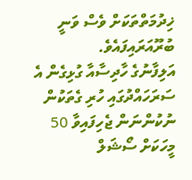ޚިދުމަތްތަކަށް ވެސް ވަނީ ބުރޫއަރައިފައެވެ.
އަލިފާނުގެ ހާދިސާއާ ގުޅިގެން އެ ސަރަހައްދުގައި ހުރި ގެތަކުން ނުކުންނަން ޖެހިފައިވާ 50 މީހަކަށް ސޯޝަލް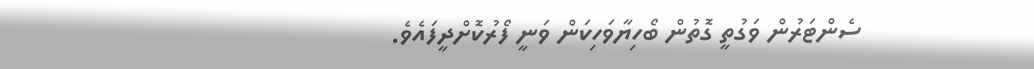ސެންޓަރުން ވަގުތީ ގޮތުން ބޯހިޔާވަހިކަން ވަނީ ފޯރުކޮށްދީފައެވެ.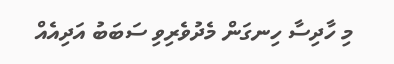މި ހާދިސާ ހިނގަން މެދުވެރިވި ސަބަބު އަދިއެއް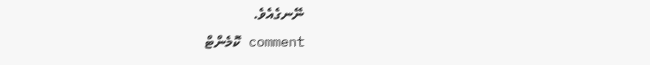ނޭނގެއެވެ.
comment ކޮމެންޓް